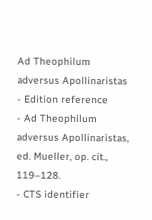Ad Theophilum adversus Apollinaristas
- Edition reference
- Ad Theophilum adversus Apollinaristas, ed. Mueller, op. cit., 119–128.
- CTS identifier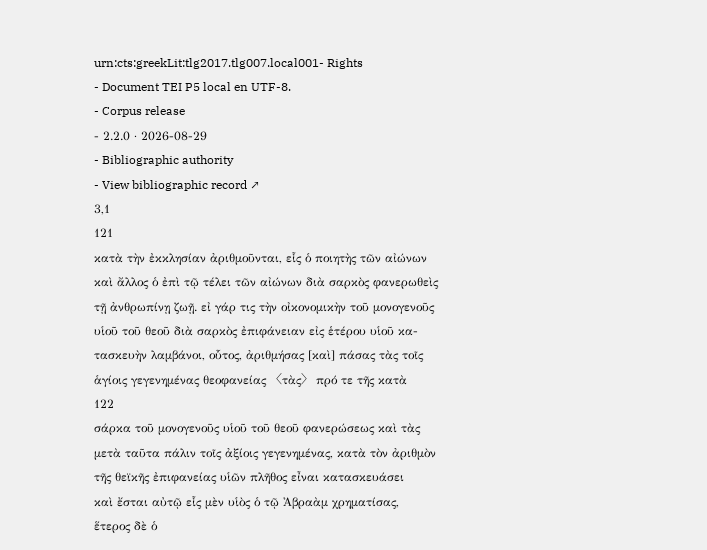urn:cts:greekLit:tlg2017.tlg007.local001- Rights
- Document TEI P5 local en UTF-8.
- Corpus release
- 2.2.0 · 2026-08-29
- Bibliographic authority
- View bibliographic record ↗
3,1
121
κατὰ τὴν ἐκκλησίαν ἀριθμοῦνται, εἷς ὁ ποιητὴς τῶν αἰώνων
καὶ ἄλλος ὁ ἐπὶ τῷ τέλει τῶν αἰώνων διὰ σαρκὸς φανερωθεὶς
τῇ ἀνθρωπίνῃ ζωῇ. εἰ γάρ τις τὴν οἰκονομικὴν τοῦ μονογενοῦς
υἱοῦ τοῦ θεοῦ διὰ σαρκὸς ἐπιφάνειαν εἰς ἑτέρου υἱοῦ κα-
τασκευὴν λαμβάνοι, οὗτος, ἀριθμήσας [καὶ] πάσας τὰς τοῖς
ἁγίοις γεγενημένας θεοφανείας 〈τὰς〉 πρό τε τῆς κατὰ
122
σάρκα τοῦ μονογενοῦς υἱοῦ τοῦ θεοῦ φανερώσεως καὶ τὰς
μετὰ ταῦτα πάλιν τοῖς ἀξίοις γεγενημένας, κατὰ τὸν ἀριθμὸν
τῆς θεϊκῆς ἐπιφανείας υἱῶν πλῆθος εἶναι κατασκευάσει
καὶ ἔσται αὐτῷ εἷς μὲν υἱὸς ὁ τῷ Ἀβραὰμ χρηματίσας,
ἕτερος δὲ ὁ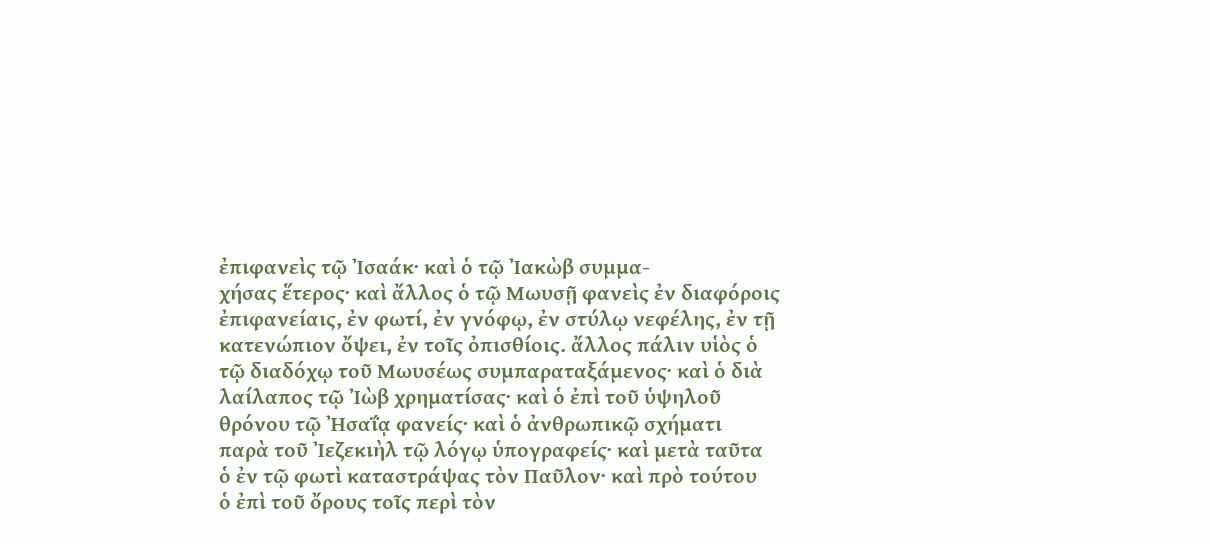ἐπιφανεὶς τῷ Ἰσαάκ· καὶ ὁ τῷ Ἰακὼβ συμμα-
χήσας ἕτερος· καὶ ἄλλος ὁ τῷ Μωυσῇ φανεὶς ἐν διαφόροις
ἐπιφανείαις, ἐν φωτί, ἐν γνόφῳ, ἐν στύλῳ νεφέλης, ἐν τῇ
κατενώπιον ὄψει, ἐν τοῖς ὀπισθίοις. ἄλλος πάλιν υἱὸς ὁ
τῷ διαδόχῳ τοῦ Μωυσέως συμπαραταξάμενος· καὶ ὁ διὰ
λαίλαπος τῷ Ἰὼβ χρηματίσας· καὶ ὁ ἐπὶ τοῦ ὑψηλοῦ
θρόνου τῷ Ἠσαΐᾳ φανείς· καὶ ὁ ἀνθρωπικῷ σχήματι
παρὰ τοῦ Ἰεζεκιὴλ τῷ λόγῳ ὑπογραφείς· καὶ μετὰ ταῦτα
ὁ ἐν τῷ φωτὶ καταστράψας τὸν Παῦλον· καὶ πρὸ τούτου
ὁ ἐπὶ τοῦ ὄρους τοῖς περὶ τὸν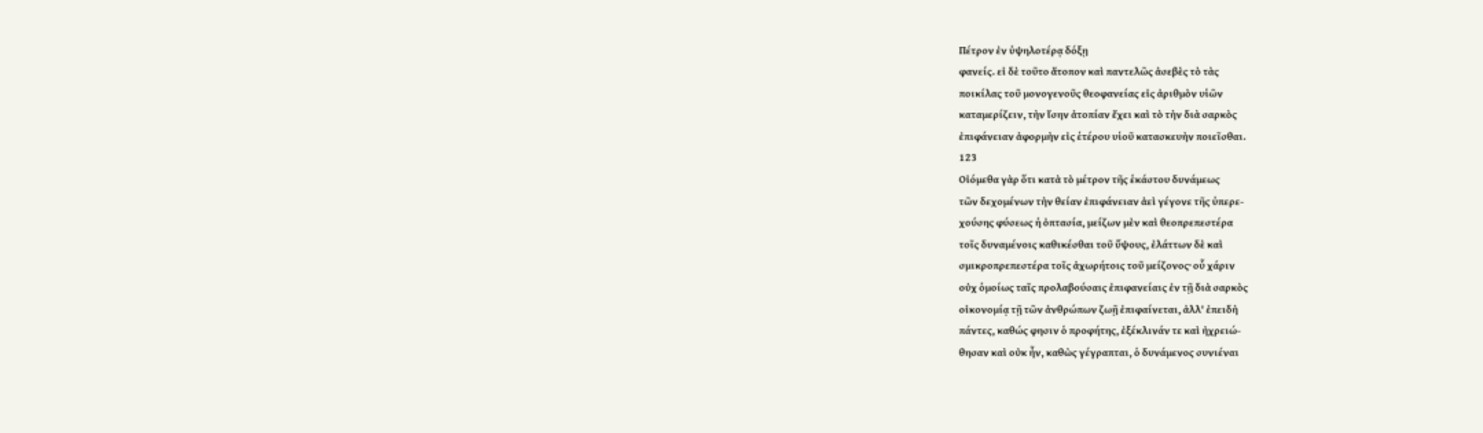Πέτρον ἐν ὑψηλοτέρᾳ δόξῃ
φανείς. εἰ δὲ τοῦτο ἄτοπον καὶ παντελῶς ἀσεβὲς τὸ τὰς
ποικίλας τοῦ μονογενοῦς θεοφανείας εἰς ἀριθμὸν υἱῶν
καταμερίζειν, τὴν ἴσην ἀτοπίαν ἔχει καὶ τὸ τὴν διὰ σαρκὸς
ἐπιφάνειαν ἀφορμὴν εἰς ἑτέρου υἱοῦ κατασκευὴν ποιεῖσθαι.
123
Οἰόμεθα γὰρ ὅτι κατὰ τὸ μέτρον τῆς ἑκάστου δυνάμεως
τῶν δεχομένων τὴν θείαν ἐπιφάνειαν ἀεὶ γέγονε τῆς ὑπερε-
χούσης φύσεως ἡ ὀπτασία, μείζων μὲν καὶ θεοπρεπεστέρα
τοῖς δυναμένοις καθικέσθαι τοῦ ὕψους, ἐλάττων δὲ καὶ
σμικροπρεπεστέρα τοῖς ἀχωρήτοις τοῦ μείζονος· οὗ χάριν
οὐχ ὁμοίως ταῖς προλαβούσαις ἐπιφανείαις ἐν τῇ διὰ σαρκὸς
οἰκονομίᾳ τῇ τῶν ἀνθρώπων ζωῇ ἐπιφαίνεται, ἀλλ' ἐπειδὴ
πάντες, καθώς φησιν ὁ προφήτης, ἐξέκλινάν τε καὶ ἠχρειώ-
θησαν καὶ οὐκ ἦν, καθὼς γέγραπται, ὁ δυνάμενος συνιέναι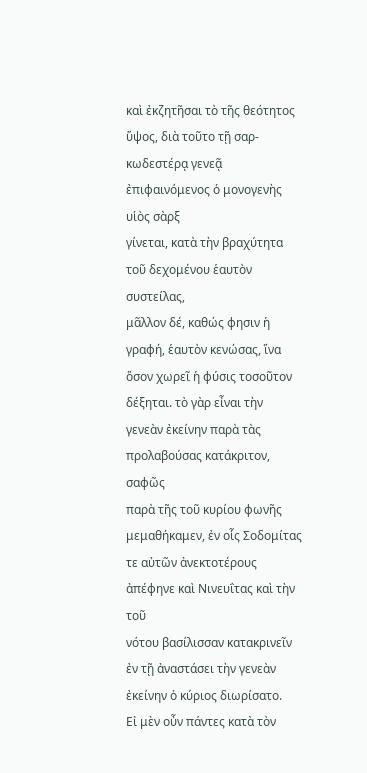καὶ ἐκζητῆσαι τὸ τῆς θεότητος ὕψος, διὰ τοῦτο τῇ σαρ-
κωδεστέρᾳ γενεᾷ ἐπιφαινόμενος ὁ μονογενὴς υἱὸς σὰρξ
γίνεται, κατὰ τὴν βραχύτητα τοῦ δεχομένου ἑαυτὸν συστείλας,
μᾶλλον δέ, καθώς φησιν ἡ γραφή, ἑαυτὸν κενώσας, ἵνα
ὅσον χωρεῖ ἡ φύσις τοσοῦτον δέξηται. τὸ γὰρ εἶναι τὴν
γενεὰν ἐκείνην παρὰ τὰς προλαβούσας κατάκριτον, σαφῶς
παρὰ τῆς τοῦ κυρίου φωνῆς μεμαθήκαμεν, ἐν οἷς Σοδομίτας
τε αὐτῶν ἀνεκτοτέρους ἀπέφηνε καὶ Νινευΐτας καὶ τὴν τοῦ
νότου βασίλισσαν κατακρινεῖν ἐν τῇ ἀναστάσει τὴν γενεὰν
ἐκείνην ὁ κύριος διωρίσατο.
Εἰ μὲν οὖν πάντες κατὰ τὸν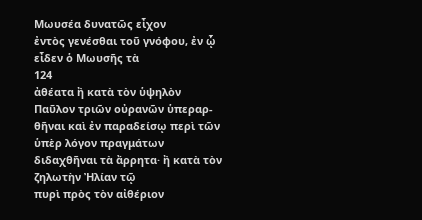Μωυσέα δυνατῶς εἶχον
ἐντὸς γενέσθαι τοῦ γνόφου, ἐν ᾧ εἶδεν ὁ Μωυσῆς τὰ
124
ἀθέατα ἢ κατὰ τὸν ὑψηλὸν Παῦλον τριῶν οὐρανῶν ὑπεραρ-
θῆναι καὶ ἐν παραδείσῳ περὶ τῶν ὑπὲρ λόγον πραγμάτων
διδαχθῆναι τὰ ἄρρητα· ἢ κατὰ τὸν ζηλωτὴν Ἠλίαν τῷ
πυρὶ πρὸς τὸν αἰθέριον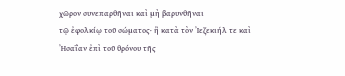χῶρον συνεπαρθῆναι καὶ μὴ βαρυνθῆναι
τῷ ἐφολκίῳ τοῦ σώματος· ἢ κατὰ τὸν Ἰεζεκιήλ τε καὶ
Ἠσαΐαν ἐπὶ τοῦ θρόνου τῆς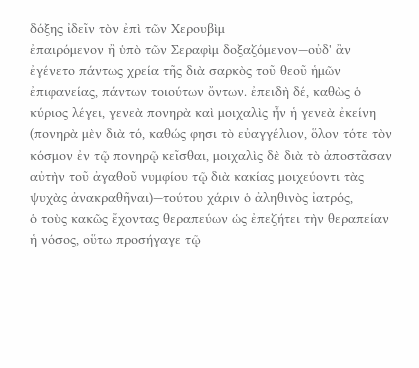δόξης ἰδεῖν τὸν ἐπὶ τῶν Χερουβὶμ
ἐπαιρόμενον ἢ ὑπὸ τῶν Σεραφὶμ δοξαζόμενον—οὐδ' ἂν
ἐγένετο πάντως χρεία τῆς διὰ σαρκὸς τοῦ θεοῦ ἡμῶν
ἐπιφανείας, πάντων τοιούτων ὄντων. ἐπειδὴ δέ, καθὼς ὁ
κύριος λέγει, γενεὰ πονηρὰ καὶ μοιχαλὶς ἦν ἡ γενεὰ ἐκείνη
(πονηρὰ μὲν διὰ τό, καθώς φησι τὸ εὐαγγέλιον, ὅλον τότε τὸν
κόσμον ἐν τῷ πονηρῷ κεῖσθαι, μοιχαλὶς δὲ διὰ τὸ ἀποστᾶσαν
αὐτὴν τοῦ ἀγαθοῦ νυμφίου τῷ διὰ κακίας μοιχεύοντι τὰς
ψυχὰς ἀνακραθῆναι)—τούτου χάριν ὁ ἀληθινὸς ἰατρός,
ὁ τοὺς κακῶς ἔχοντας θεραπεύων ὡς ἐπεζήτει τὴν θεραπείαν
ἡ νόσος, οὕτω προσήγαγε τῷ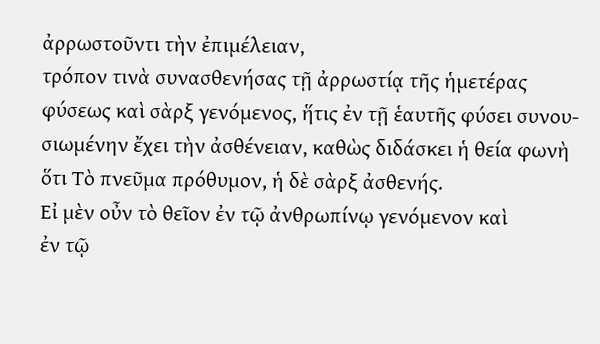ἀρρωστοῦντι τὴν ἐπιμέλειαν,
τρόπον τινὰ συνασθενήσας τῇ ἀρρωστίᾳ τῆς ἡμετέρας
φύσεως καὶ σὰρξ γενόμενος, ἥτις ἐν τῇ ἑαυτῆς φύσει συνου-
σιωμένην ἔχει τὴν ἀσθένειαν, καθὼς διδάσκει ἡ θεία φωνὴ
ὅτι Τὸ πνεῦμα πρόθυμον, ἡ δὲ σὰρξ ἀσθενής.
Εἰ μὲν οὖν τὸ θεῖον ἐν τῷ ἀνθρωπίνῳ γενόμενον καὶ
ἐν τῷ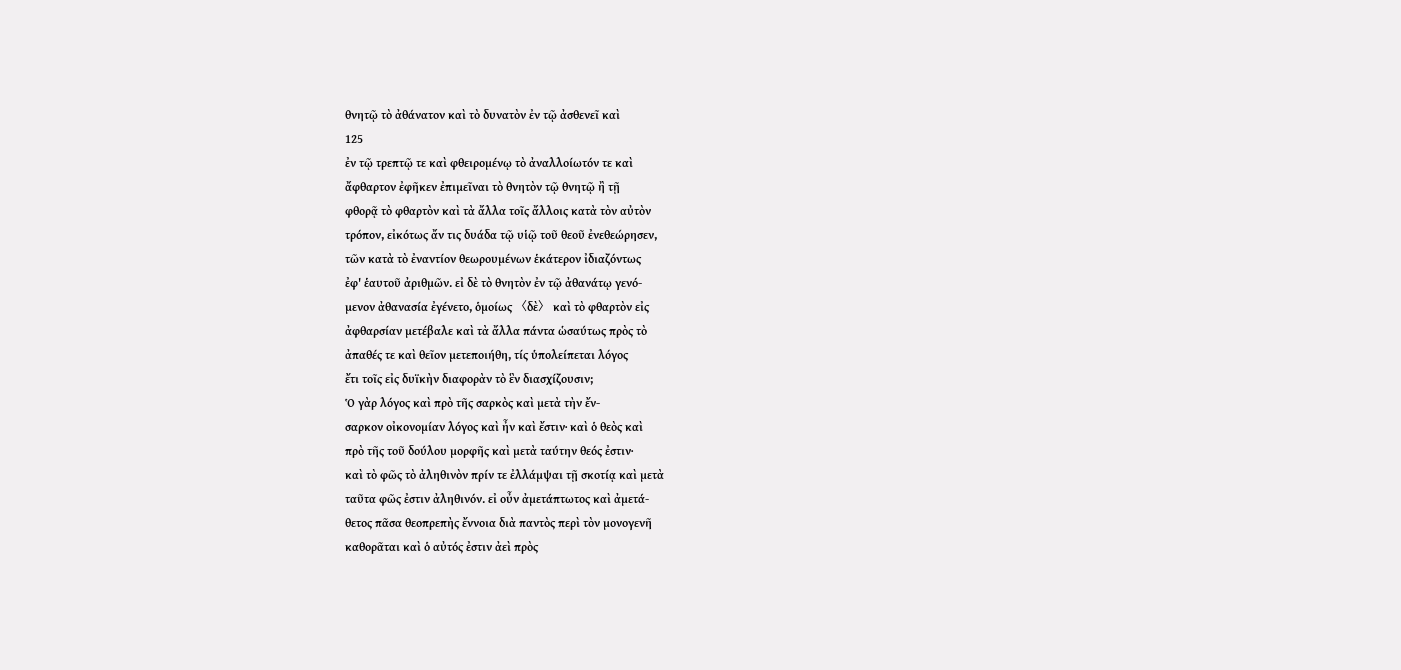θνητῷ τὸ ἀθάνατον καὶ τὸ δυνατὸν ἐν τῷ ἀσθενεῖ καὶ
125
ἐν τῷ τρεπτῷ τε καὶ φθειρομένῳ τὸ ἀναλλοίωτόν τε καὶ
ἄφθαρτον ἐφῆκεν ἐπιμεῖναι τὸ θνητὸν τῷ θνητῷ ἢ τῇ
φθορᾷ τὸ φθαρτὸν καὶ τὰ ἄλλα τοῖς ἄλλοις κατὰ τὸν αὐτὸν
τρόπον, εἰκότως ἄν τις δυάδα τῷ υἱῷ τοῦ θεοῦ ἐνεθεώρησεν,
τῶν κατὰ τὸ ἐναντίον θεωρουμένων ἑκάτερον ἰδιαζόντως
ἐφ' ἑαυτοῦ ἀριθμῶν. εἰ δὲ τὸ θνητὸν ἐν τῷ ἀθανάτῳ γενό-
μενον ἀθανασία ἐγένετο, ὁμοίως 〈δὲ〉 καὶ τὸ φθαρτὸν εἰς
ἀφθαρσίαν μετέβαλε καὶ τὰ ἄλλα πάντα ὡσαύτως πρὸς τὸ
ἀπαθές τε καὶ θεῖον μετεποιήθη, τίς ὑπολείπεται λόγος
ἔτι τοῖς εἰς δυϊκὴν διαφορὰν τὸ ἓν διασχίζουσιν;
Ὁ γὰρ λόγος καὶ πρὸ τῆς σαρκὸς καὶ μετὰ τὴν ἔν-
σαρκον οἰκονομίαν λόγος καὶ ἦν καὶ ἔστιν· καὶ ὁ θεὸς καὶ
πρὸ τῆς τοῦ δούλου μορφῆς καὶ μετὰ ταύτην θεός ἐστιν·
καὶ τὸ φῶς τὸ ἀληθινὸν πρίν τε ἐλλάμψαι τῇ σκοτίᾳ καὶ μετὰ
ταῦτα φῶς ἐστιν ἀληθινόν. εἰ οὖν ἀμετάπτωτος καὶ ἀμετά-
θετος πᾶσα θεοπρεπὴς ἔννοια διὰ παντὸς περὶ τὸν μονογενῆ
καθορᾶται καὶ ὁ αὐτός ἐστιν ἀεὶ πρὸς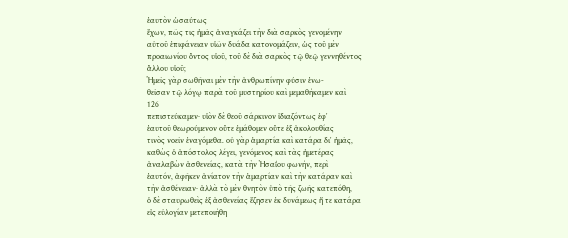ἑαυτὸν ὡσαύτως
ἔχων, πῶς τις ἡμᾶς ἀναγκάζει τὴν διὰ σαρκὸς γενομένην
αὐτοῦ ἐπιφάνειαν υἱῶν δυάδα κατονομάζειν, ὡς τοῦ μὲν
προαιωνίου ὄντος υἱοῦ, τοῦ δὲ διὰ σαρκὸς τῷ θεῷ γεννηθέντος
ἄλλου υἱοῦ;
Ἡμεῖς γὰρ σωθῆναι μὲν τὴν ἀνθρωπίνην φύσιν ἑνω-
θεῖσαν τῷ λόγῳ παρὰ τοῦ μυστηρίου καὶ μεμαθήκαμεν καὶ
126
πεπιστεύκαμεν· υἱὸν δὲ θεοῦ σάρκινον ἰδιαζόντως ἐφ'
ἑαυτοῦ θεωρούμενον οὔτε ἐμάθομεν οὔτε ἐξ ἀκολουθίας
τινὸς νοεῖν ἐναγόμεθα. οὐ γὰρ ἁμαρτία καὶ κατάρα δι' ἡμᾶς,
καθὼς ὁ ἀπόστολος λέγει, γενόμενος καὶ τὰς ἡμετέρας
ἀναλαβὼν ἀσθενείας, κατὰ τὴν Ἠσαΐου φωνήν, περὶ
ἑαυτόν, ἀφῆκεν ἀνίατον τὴν ἁμαρτίαν καὶ τὴν κατάραν καὶ
τὴν ἀσθένειαν· ἀλλὰ τὸ μὲν θνητὸν ὑπὸ τῆς ζωῆς κατεπόθη,
ὁ δὲ σταυρωθεὶς ἐξ ἀσθενείας ἔζησεν ἐκ δυνάμεως ἥ τε κατάρα
εἰς εὐλογίαν μετεποιήθη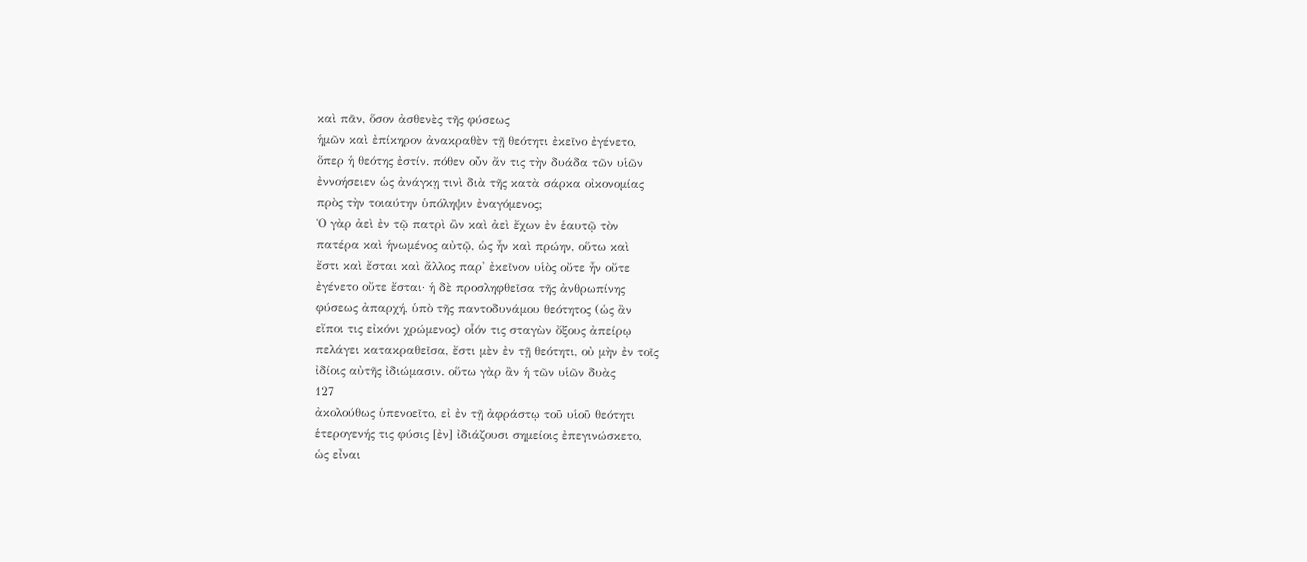καὶ πᾶν, ὅσον ἀσθενὲς τῆς φύσεως
ἡμῶν καὶ ἐπίκηρον ἀνακραθὲν τῇ θεότητι ἐκεῖνο ἐγένετο,
ὅπερ ἡ θεότης ἐστίν. πόθεν οὖν ἄν τις τὴν δυάδα τῶν υἱῶν
ἐννοήσειεν ὡς ἀνάγκῃ τινὶ διὰ τῆς κατὰ σάρκα οἰκονομίας
πρὸς τὴν τοιαύτην ὑπόληψιν ἐναγόμενος;
Ὁ γὰρ ἀεὶ ἐν τῷ πατρὶ ὢν καὶ ἀεὶ ἔχων ἐν ἑαυτῷ τὸν
πατέρα καὶ ἡνωμένος αὐτῷ, ὡς ἦν καὶ πρώην, οὕτω καὶ
ἔστι καὶ ἔσται καὶ ἄλλος παρ' ἐκεῖνον υἱὸς οὔτε ἦν οὔτε
ἐγένετο οὔτε ἔσται· ἡ δὲ προσληφθεῖσα τῆς ἀνθρωπίνης
φύσεως ἀπαρχή, ὑπὸ τῆς παντοδυνάμου θεότητος (ὡς ἂν
εἴποι τις εἰκόνι χρώμενος) οἷόν τις σταγὼν ὄξους ἀπείρῳ
πελάγει κατακραθεῖσα, ἔστι μὲν ἐν τῇ θεότητι, οὐ μὴν ἐν τοῖς
ἰδίοις αὐτῆς ἰδιώμασιν. οὕτω γὰρ ἂν ἡ τῶν υἱῶν δυὰς
127
ἀκολούθως ὑπενοεῖτο, εἰ ἐν τῇ ἀφράστῳ τοῦ υἱοῦ θεότητι
ἑτερογενής τις φύσις [ἐν] ἰδιάζουσι σημείοις ἐπεγινώσκετο,
ὡς εἶναι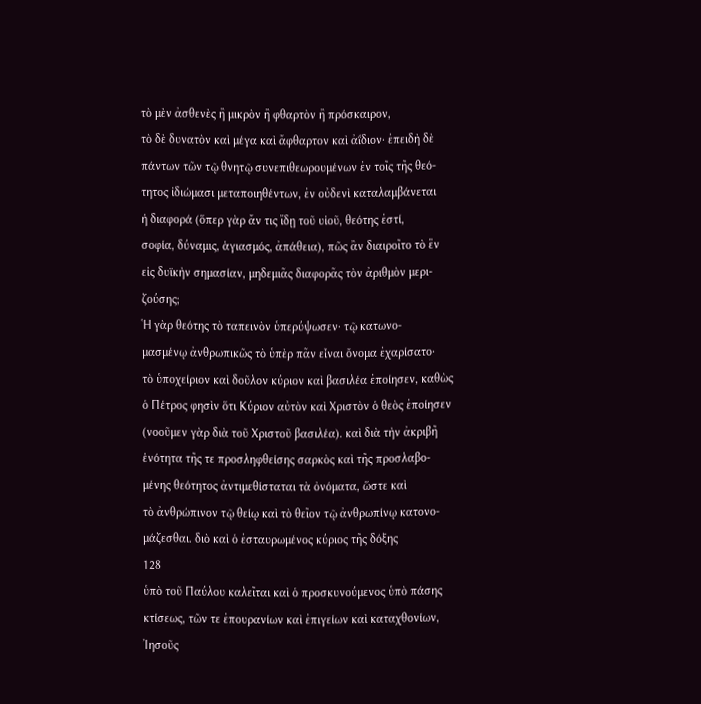τὸ μὲν ἀσθενὲς ἢ μικρὸν ἢ φθαρτὸν ἢ πρόσκαιρον,
τὸ δὲ δυνατὸν καὶ μέγα καὶ ἄφθαρτον καὶ ἀΐδιον· ἐπειδὴ δὲ
πάντων τῶν τῷ θνητῷ συνεπιθεωρουμένων ἐν τοῖς τῆς θεό-
τητος ἰδιώμασι μεταποιηθέντων, ἐν οὐδενὶ καταλαμβάνεται
ἡ διαφορά (ὅπερ γὰρ ἄν τις ἴδῃ τοῦ υἱοῦ, θεότης ἐστί,
σοφία, δύναμις, ἁγιασμός, ἀπάθεια), πῶς ἂν διαιροῖτο τὸ ἓν
εἰς δυϊκὴν σημασίαν, μηδεμιᾶς διαφορᾶς τὸν ἀριθμὸν μερι-
ζούσης;
Ἡ γὰρ θεότης τὸ ταπεινὸν ὑπερύψωσεν· τῷ κατωνο-
μασμένῳ ἀνθρωπικῶς τὸ ὑπὲρ πᾶν εἶναι ὄνομα ἐχαρίσατο·
τὸ ὑποχείριον καὶ δοῦλον κύριον καὶ βασιλέα ἐποίησεν, καθὼς
ὁ Πέτρος φησὶν ὅτι Κύριον αὐτὸν καὶ Χριστὸν ὁ θεὸς ἐποίησεν
(νοοῦμεν γὰρ διὰ τοῦ Χριστοῦ βασιλέα). καὶ διὰ τὴν ἀκριβῆ
ἑνότητα τῆς τε προσληφθείσης σαρκὸς καὶ τῆς προσλαβο-
μένης θεότητος ἀντιμεθίσταται τὰ ὀνόματα, ὥστε καὶ
τὸ ἀνθρώπινον τῷ θείῳ καὶ τὸ θεῖον τῷ ἀνθρωπίνῳ κατονο-
μάζεσθαι. διὸ καὶ ὁ ἐσταυρωμένος κύριος τῆς δόξης
128
ὑπὸ τοῦ Παύλου καλεῖται καὶ ὁ προσκυνούμενος ὑπὸ πάσης
κτίσεως, τῶν τε ἐπουρανίων καὶ ἐπιγείων καὶ καταχθονίων,
Ἰησοῦς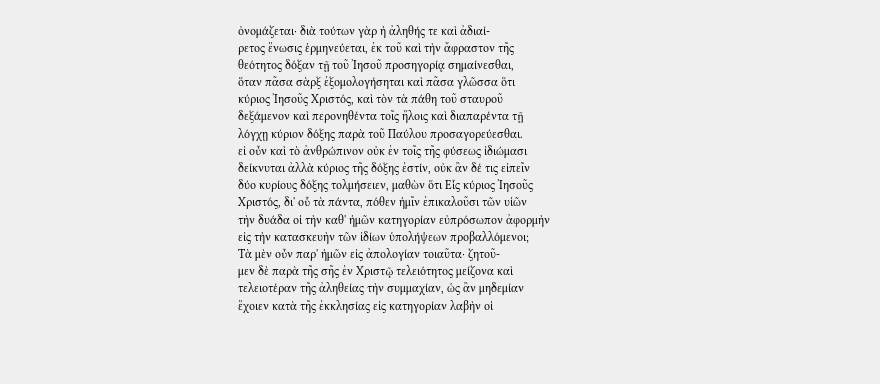ὀνομάζεται· διὰ τούτων γὰρ ἡ ἀληθής τε καὶ ἀδιαί-
ρετος ἕνωσις ἑρμηνεύεται, ἐκ τοῦ καὶ τὴν ἄφραστον τῆς
θεότητος δόξαν τῇ τοῦ Ἰησοῦ προσηγορίᾳ σημαίνεσθαι,
ὅταν πᾶσα σὰρξ ἐξομολογήσηται καὶ πᾶσα γλῶσσα ὅτι
κύριος Ἰησοῦς Χριστός, καὶ τὸν τὰ πάθη τοῦ σταυροῦ
δεξάμενον καὶ περονηθέντα τοῖς ἥλοις καὶ διαπαρέντα τῇ
λόγχῃ κύριον δόξης παρὰ τοῦ Παύλου προσαγορεύεσθαι.
εἰ οὖν καὶ τὸ ἀνθρώπινον οὐκ ἐν τοῖς τῆς φύσεως ἰδιώμασι
δείκνυται ἀλλὰ κύριος τῆς δόξης ἐστίν, οὐκ ἂν δέ τις εἰπεῖν
δύο κυρίους δόξης τολμήσειεν, μαθὼν ὅτι Εἷς κύριος Ἰησοῦς
Χριστός, δι' οὗ τὰ πάντα, πόθεν ἡμῖν ἐπικαλοῦσι τῶν υἱῶν
τὴν δυάδα οἱ τὴν καθ' ἡμῶν κατηγορίαν εὐπρόσωπον ἀφορμὴν
εἰς τὴν κατασκευὴν τῶν ἰδίων ὑπολήψεων προβαλλόμενοι;
Τὰ μὲν οὖν παρ' ἡμῶν εἰς ἀπολογίαν τοιαῦτα· ζητοῦ-
μεν δὲ παρὰ τῆς σῆς ἐν Χριστῷ τελειότητος μείζονα καὶ
τελειοτέραν τῆς ἀληθείας τὴν συμμαχίαν, ὡς ἂν μηδεμίαν
ἔχοιεν κατὰ τῆς ἐκκλησίας εἰς κατηγορίαν λαβὴν οἱ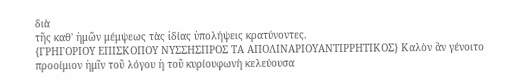διὰ
τῆς καθ' ἡμῶν μέμψεως τὰς ἰδίας ὑπολήψεις κρατύνοντες.
{ΓΡΗΓΟΡΙΟΥ ΕΠΙΣΚΟΠΟΥ ΝΥΣΣΗΣΠΡΟΣ ΤΑ ΑΠΟΛΙΝΑΡΙΟΥΑΝΤΙΡΡΗΤΙΚΟΣ} Καλὸν ἂν γένοιτο προοίμιον ἡμῖν τοῦ λόγου ἡ τοῦ κυρίουφωνὴ κελεύουσα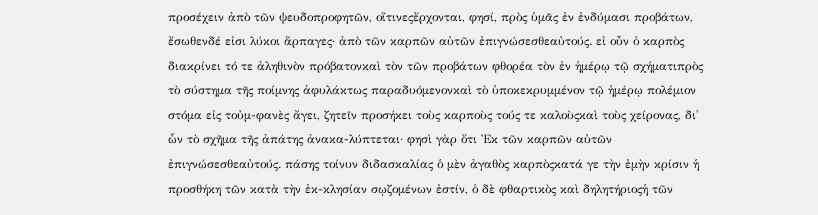προσέχειν ἀπὸ τῶν ψευδοπροφητῶν, οἵτινεςἔρχονται, φησί, πρὸς ὑμᾶς ἐν ἐνδύμασι προβάτων, ἔσωθενδέ εἰσι λύκοι ἅρπαγες· ἀπὸ τῶν καρπῶν αὐτῶν ἐπιγνώσεσθεαὐτούς. εἰ οὖν ὁ καρπὸς διακρίνει τό τε ἀληθινὸν πρόβατονκαὶ τὸν τῶν προβάτων φθορέα τὸν ἐν ἡμέρῳ τῷ σχήματιπρὸς τὸ σύστημα τῆς ποίμνης ἀφυλάκτως παραδυόμενονκαὶ τὸ ὑποκεκρυμμένον τῷ ἡμέρῳ πολέμιον στόμα εἰς τοὐμ-φανὲς ἄγει, ζητεῖν προσήκει τοὺς καρποὺς τούς τε καλοὺςκαὶ τοὺς χείρονας, δι' ὧν τὸ σχῆμα τῆς ἀπάτης ἀνακα-λύπτεται· φησὶ γὰρ ὅτι Ἐκ τῶν καρπῶν αὐτῶν ἐπιγνώσεσθεαὐτούς. πάσης τοίνυν διδασκαλίας ὁ μὲν ἀγαθὸς καρπὸςκατά γε τὴν ἐμὴν κρίσιν ἡ προσθήκη τῶν κατὰ τὴν ἐκ-κλησίαν σῳζομένων ἐστίν, ὁ δὲ φθαρτικὸς καὶ δηλητήριοςἡ τῶν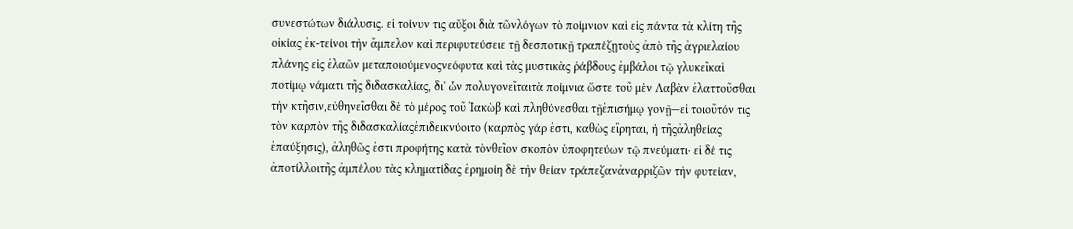συνεστώτων διάλυσις. εἰ τοίνυν τις αὔξοι διὰ τῶνλόγων τὸ ποίμνιον καὶ εἰς πάντα τὰ κλίτη τῆς οἰκίας ἐκ-τείνοι τὴν ἄμπελον καὶ περιφυτεύσειε τῇ δεσποτικῇ τραπέζῃτοὺς ἀπὸ τῆς ἀγριελαίου πλάνης εἰς ἐλαῶν μεταποιούμενοςνεόφυτα καὶ τὰς μυστικὰς ῥάβδους ἐμβάλοι τῷ γλυκεῖκαὶ ποτίμῳ νάματι τῆς διδασκαλίας, δι' ὧν πολυγονεῖταιτὰ ποίμνια ὥστε τοῦ μὲν Λαβὰν ἐλαττοῦσθαι τὴν κτῆσιν,εὐθηνεῖσθαι δὲ τὸ μέρος τοῦ Ἰακὼβ καὶ πληθύνεσθαι τῇἐπισήμῳ γονῇ—εἰ τοιοῦτόν τις τὸν καρπὸν τῆς διδασκαλίαςἐπιδεικνύοιτο (καρπὸς γάρ ἐστι, καθὼς εἴρηται, ἡ τῆςἀληθείας ἐπαύξησις), ἀληθῶς ἐστι προφήτης κατὰ τὸνθεῖον σκοπὸν ὑποφητεύων τῷ πνεύματι· εἰ δέ τις ἀποτίλλοιτῆς ἀμπέλου τὰς κληματίδας ἐρημοίη δὲ τὴν θείαν τράπεζανἀναρριζῶν τὴν φυτείαν,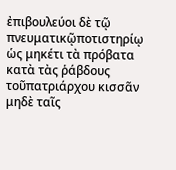ἐπιβουλεύοι δὲ τῷ πνευματικῷποτιστηρίῳ ὡς μηκέτι τὰ πρόβατα κατὰ τὰς ῥάβδους τοῦπατριάρχου κισσᾶν μηδὲ ταῖς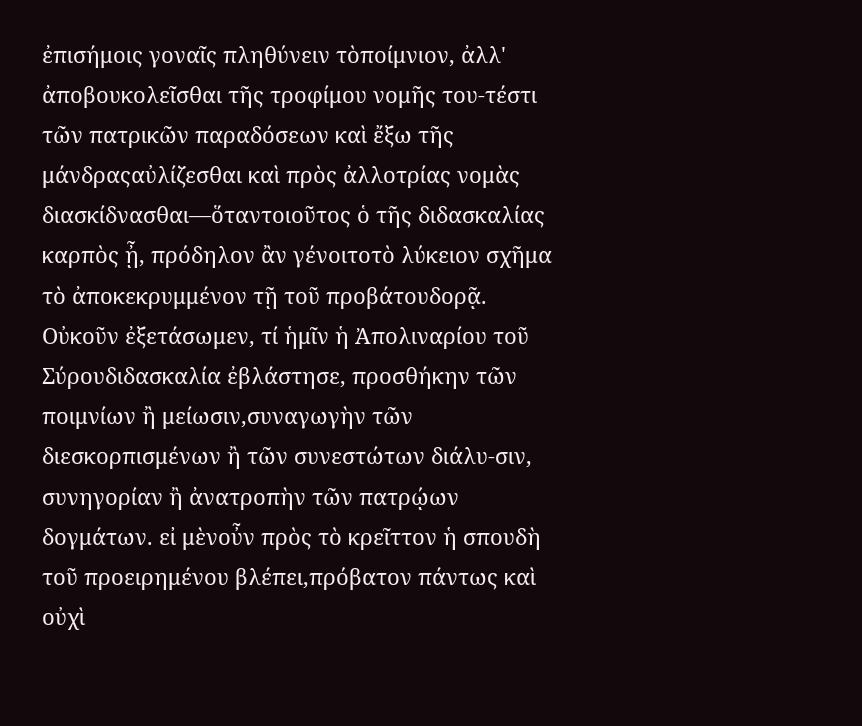ἐπισήμοις γοναῖς πληθύνειν τὸποίμνιον, ἀλλ' ἀποβουκολεῖσθαι τῆς τροφίμου νομῆς του-τέστι τῶν πατρικῶν παραδόσεων καὶ ἔξω τῆς μάνδραςαὐλίζεσθαι καὶ πρὸς ἀλλοτρίας νομὰς διασκίδνασθαι—ὅταντοιοῦτος ὁ τῆς διδασκαλίας καρπὸς ᾖ, πρόδηλον ἂν γένοιτοτὸ λύκειον σχῆμα τὸ ἀποκεκρυμμένον τῇ τοῦ προβάτουδορᾷ. Οὐκοῦν ἐξετάσωμεν, τί ἡμῖν ἡ Ἀπολιναρίου τοῦ Σύρουδιδασκαλία ἐβλάστησε, προσθήκην τῶν ποιμνίων ἢ μείωσιν,συναγωγὴν τῶν διεσκορπισμένων ἢ τῶν συνεστώτων διάλυ-σιν, συνηγορίαν ἢ ἀνατροπὴν τῶν πατρῴων δογμάτων. εἰ μὲνοὖν πρὸς τὸ κρεῖττον ἡ σπουδὴ τοῦ προειρημένου βλέπει,πρόβατον πάντως καὶ οὐχὶ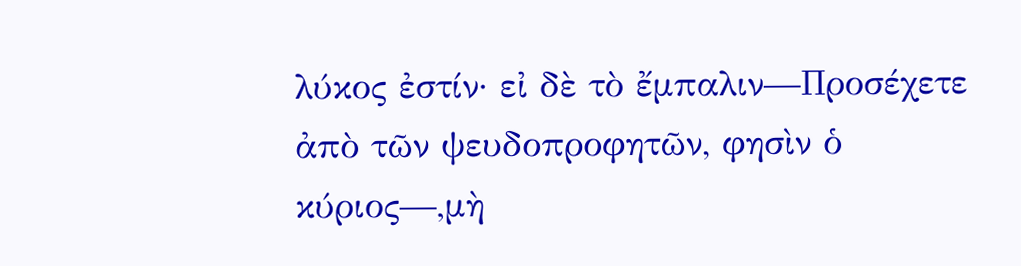λύκος ἐστίν· εἰ δὲ τὸ ἔμπαλιν—Προσέχετε ἀπὸ τῶν ψευδοπροφητῶν, φησὶν ὁ κύριος—,μὴ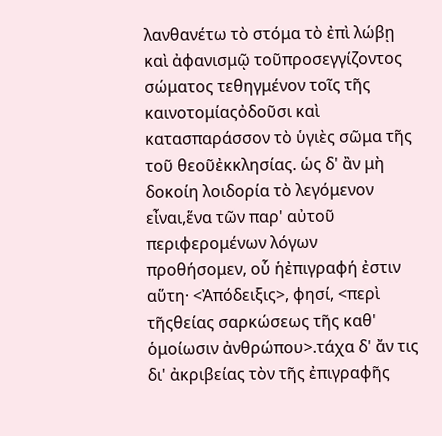λανθανέτω τὸ στόμα τὸ ἐπὶ λώβῃ καὶ ἀφανισμῷ τοῦπροσεγγίζοντος σώματος τεθηγμένον τοῖς τῆς καινοτομίαςὀδοῦσι καὶ κατασπαράσσον τὸ ὑγιὲς σῶμα τῆς τοῦ θεοῦἐκκλησίας. ὡς δ' ἂν μὴ δοκοίη λοιδορία τὸ λεγόμενον εἶναι,ἕνα τῶν παρ' αὐτοῦ περιφερομένων λόγων προθήσομεν, οὗ ἡἐπιγραφή ἐστιν αὕτη· <Ἀπόδειξις>, φησί, <περὶ τῆςθείας σαρκώσεως τῆς καθ' ὁμοίωσιν ἀνθρώπου>.τάχα δ' ἄν τις δι' ἀκριβείας τὸν τῆς ἐπιγραφῆς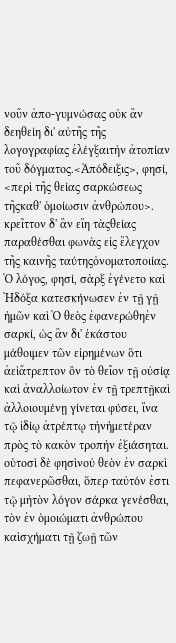νοῦν ἀπο-γυμνώσας οὐκ ἂν δεηθείη δι' αὐτῆς τῆς λογογραφίας ἐλέγξαιτὴν ἀτοπίαν τοῦ δόγματος.<Ἀπόδειξις>, φησί, <περὶ τῆς θείας σαρκώσεως τῆςκαθ' ὁμοίωσιν ἀνθρώπου>. κρεῖττον δ' ἂν εἴη τὰςθείας παραθέσθαι φωνὰς εἰς ἔλεγχον τῆς καινῆς ταύτηςὀνοματοποιίας. Ὁ λόγος, φησί, σὰρξ ἐγένετο καὶ Ἡδόξα κατεσκήνωσεν ἐν τῇ γῇ ἡμῶν καὶ Ὁ θεὸς ἐφανερώθηἐν σαρκί, ὡς ἂν δι' ἑκάστου μάθοιμεν τῶν εἰρημένων ὅτι ἀεὶἄτρεπτον ὂν τὸ θεῖον τῇ οὐσίᾳ καὶ ἀναλλοίωτον ἐν τῇ τρεπτῇκαὶ ἀλλοιουμένῃ γίνεται φύσει, ἵνα τῷ ἰδίῳ ἀτρέπτῳ τὴνἡμετέραν πρὸς τὸ κακὸν τροπὴν ἐξιάσηται. οὑτοσὶ δὲ φησὶνοὐ θεὸν ἐν σαρκὶ πεφανερῶσθαι, ὅπερ ταὐτόν ἐστι τῷ μὴτὸν λόγον σάρκα γενέσθαι, τὸν ἐν ὁμοιώματι ἀνθρώπου καὶσχήματι τῇ ζωῇ τῶν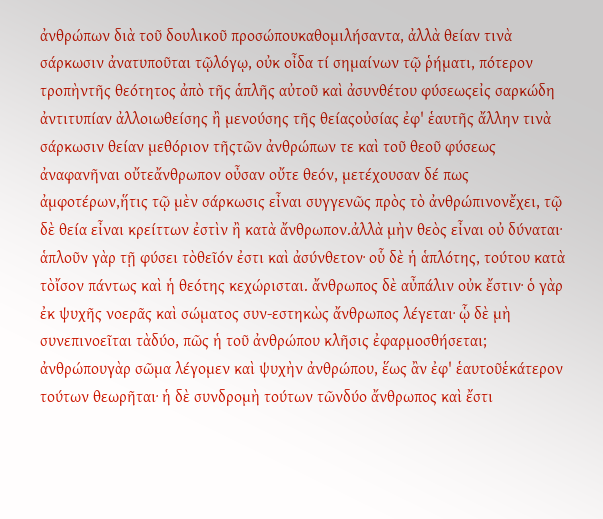ἀνθρώπων διὰ τοῦ δουλικοῦ προσώπουκαθομιλήσαντα, ἀλλὰ θείαν τινὰ σάρκωσιν ἀνατυποῦται τῷλόγῳ, οὐκ οἶδα τί σημαίνων τῷ ῥήματι, πότερον τροπὴντῆς θεότητος ἀπὸ τῆς ἁπλῆς αὐτοῦ καὶ ἀσυνθέτου φύσεωςεἰς σαρκώδη ἀντιτυπίαν ἀλλοιωθείσης ἢ μενούσης τῆς θείαςοὐσίας ἐφ' ἑαυτῆς ἄλλην τινὰ σάρκωσιν θείαν μεθόριον τῆςτῶν ἀνθρώπων τε καὶ τοῦ θεοῦ φύσεως ἀναφανῆναι οὔτεἄνθρωπον οὖσαν οὔτε θεόν, μετέχουσαν δέ πως ἀμφοτέρων,ἥτις τῷ μὲν σάρκωσις εἶναι συγγενῶς πρὸς τὸ ἀνθρώπινονἔχει, τῷ δὲ θεία εἶναι κρείττων ἐστὶν ἢ κατὰ ἄνθρωπον.ἀλλὰ μὴν θεὸς εἶναι οὐ δύναται· ἁπλοῦν γὰρ τῇ φύσει τὸθεῖόν ἐστι καὶ ἀσύνθετον· οὗ δὲ ἡ ἁπλότης, τούτου κατὰ τὸἴσον πάντως καὶ ἡ θεότης κεχώρισται. ἄνθρωπος δὲ αὖπάλιν οὐκ ἔστιν· ὁ γὰρ ἐκ ψυχῆς νοερᾶς καὶ σώματος συν-εστηκὼς ἄνθρωπος λέγεται· ᾧ δὲ μὴ συνεπινοεῖται τὰδύο, πῶς ἡ τοῦ ἀνθρώπου κλῆσις ἐφαρμοσθήσεται; ἀνθρώπουγὰρ σῶμα λέγομεν καὶ ψυχὴν ἀνθρώπου, ἕως ἂν ἐφ' ἑαυτοῦἑκάτερον τούτων θεωρῆται· ἡ δὲ συνδρομὴ τούτων τῶνδύο ἄνθρωπος καὶ ἔστι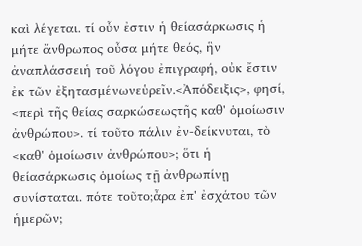καὶ λέγεται. τί οὖν ἐστιν ἡ θείασάρκωσις ἡ μήτε ἄνθρωπος οὖσα μήτε θεός, ἣν ἀναπλάσσειἡ τοῦ λόγου ἐπιγραφή, οὐκ ἔστιν ἐκ τῶν ἐξητασμένωνεὑρεῖν.<Ἀπόδειξις>, φησί, <περὶ τῆς θείας σαρκώσεωςτῆς καθ' ὁμοίωσιν ἀνθρώπου>. τί τοῦτο πάλιν ἐν-δείκνυται, τὸ <καθ' ὁμοίωσιν ἀνθρώπου>; ὅτι ἡ θείασάρκωσις ὁμοίως τῇ ἀνθρωπίνῃ συνίσταται. πότε τοῦτο;ἆρα ἐπ' ἐσχάτου τῶν ἡμερῶν;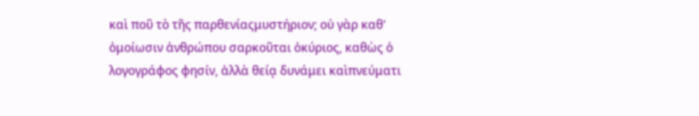καὶ ποῦ τὸ τῆς παρθενίαςμυστήριον; οὐ γὰρ καθ' ὁμοίωσιν ἀνθρώπου σαρκοῦται ὁκύριος, καθὼς ὁ λογογράφος φησίν, ἀλλὰ θείᾳ δυνάμει καὶπνεύματι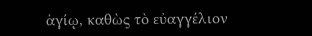ἁγίῳ, καθὼς τὸ εὐαγγέλιον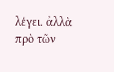λέγει. ἀλλὰ πρὸ τῶν